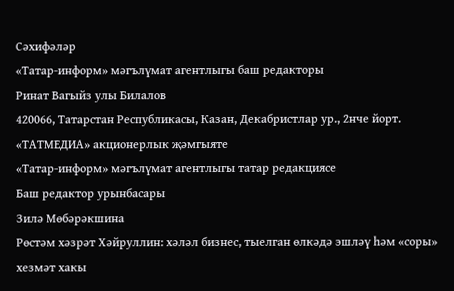Сәхифәләр
«Татар-информ» мәгълүмат агентлыгы баш редакторы
Ринат Вагыйз улы Билалов
420066, Татарстан Республикасы, Казан, Декабристлар ур., 2нче йорт.
«ТАТМЕДИА» акционерлык җәмгыяте
«Татар-информ» мәгълүмат агентлыгы татар редакциясе
Баш редактор урынбасары
Зилә Мөбәрәкшина
Рөстәм хәзрәт Хәйруллин: хәләл бизнес, тыелган өлкәдә эшләү һәм «соры» хезмәт хакы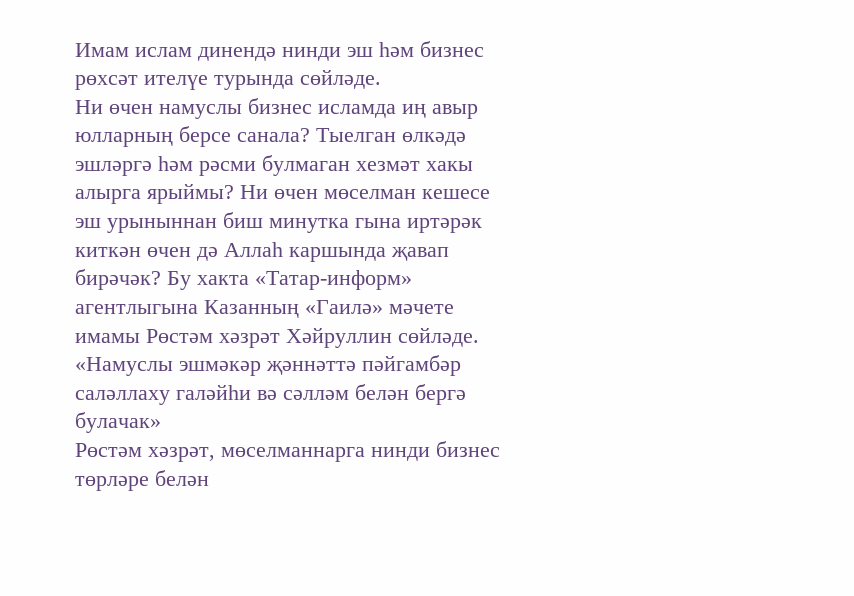Имам ислам динендә нинди эш һәм бизнес рөхсәт ителүе турында сөйләде.
Ни өчен намуслы бизнес исламда иң авыр юлларның берсе санала? Тыелган өлкәдә эшләргә һәм рәсми булмаган хезмәт хакы алырга ярыймы? Ни өчен мөселман кешесе эш урыныннан биш минутка гына иртәрәк киткән өчен дә Аллаһ каршында җавап бирәчәк? Бу хакта «Татар-информ» агентлыгына Казанның «Гаилә» мәчете имамы Рөстәм хәзрәт Хәйруллин сөйләде.
«Намуслы эшмәкәр җәннәттә пәйгамбәр саләллаху галәйһи вә сәлләм белән бергә булачак»
Рөстәм хәзрәт, мөселманнарга нинди бизнес төрләре белән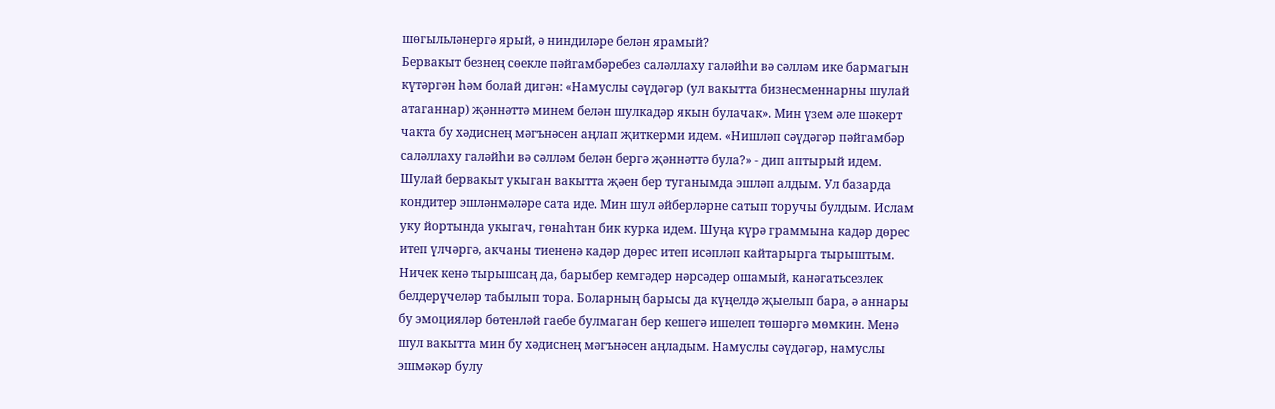шөгыльләнергә ярый, ә ниндиләре белән ярамый?
Бервакыт безнең сөекле пәйгамбәребез саләллаху галәйһи вә сәлләм ике бармагын күтәргән һәм болай дигән: «Намуслы сәүдәгәр (ул вакытта бизнесменнарны шулай атаганнар) җәннәттә минем белән шулкадәр якын булачак». Мин үзем әле шәкерт чакта бу хәдиснең мәгънәсен аңлап җиткерми идем. «Нишләп сәүдәгәр пәйгамбәр саләллаху галәйһи вә сәлләм белән бергә җәннәттә була?» - дип аптырый идем.
Шулай бервакыт укыган вакытта җәен бер туганымда эшләп алдым. Ул базарда кондитер эшләнмәләре сата иде. Мин шул әйберләрне сатып торучы булдым. Ислам уку йортында укыгач, гөнаһтан бик курка идем. Шуңа күрә граммына кадәр дөрес итеп үлчәргә, акчаны тиененә кадәр дөрес итеп исәпләп кайтарырга тырыштым. Ничек кенә тырышсаң да, барыбер кемгәдер нәрсәдер ошамый, канәгатьсезлек белдерүчеләр табылып тора. Боларның барысы да күңелдә җыелып бара, ә аннары бу эмоцияләр бөтенләй гаебе булмаган бер кешегә ишелеп төшәргә мөмкин. Менә шул вакытта мин бу хәдиснең мәгънәсен аңладым. Намуслы сәүдәгәр, намуслы эшмәкәр булу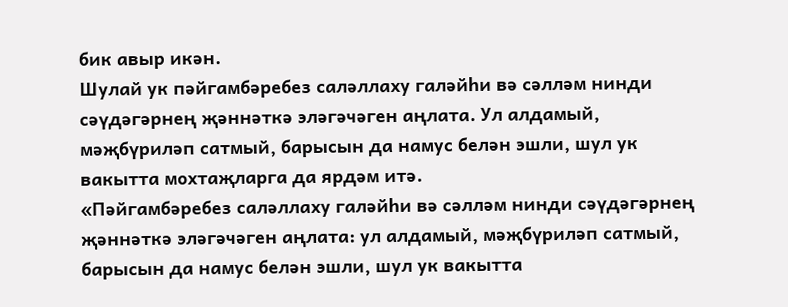бик авыр икән.
Шулай ук пәйгамбәребез саләллаху галәйһи вә сәлләм нинди сәүдәгәрнең җәннәткә эләгәчәген аңлата. Ул алдамый, мәҗбүриләп сатмый, барысын да намус белән эшли, шул ук вакытта мохтаҗларга да ярдәм итә.
«Пәйгамбәребез саләллаху галәйһи вә сәлләм нинди сәүдәгәрнең җәннәткә эләгәчәген аңлата: ул алдамый, мәҗбүриләп сатмый, барысын да намус белән эшли, шул ук вакытта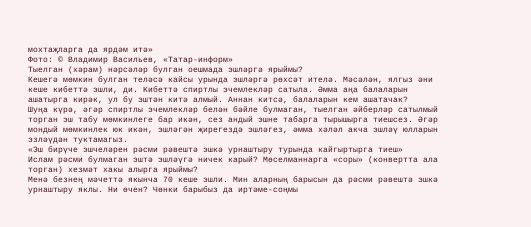мохтаҗларга да ярдәм итә»
Фото: © Владимир Васильев, «Татар-информ»
Тыелган (хәрам) нәрсәләр булган оешмада эшләргә ярыймы?
Кешегә мөмкин булган теләсә кайсы урында эшләргә рөхсәт ителә. Мәсәлән, ялгыз әни кеше кибеттә эшли, ди. Кибеттә спиртлы эчемлекләр сатыла. Әмма аңа балаларын ашатырга кирәк, ул бу эштән китә алмый. Аннан китсә, балаларын кем ашатачак?
Шуңа күрә, әгәр спиртлы эчемлекләр белән бәйле булмаган, тыелган әйберләр сатылмый торган эш табу мөмкинлеге бар икән, сез андый эшне табарга тырышырга тиешсез. Әгәр мондый мөмкинлек юк икән, эшләгән җирегездә эшләгез, әмма хәләл акча эшләү юлларын эзләүдән туктамагыз.
«Эш бирүче эшчеләрен рәсми рәвештә эшкә урнаштыру турында кайгыртырга тиеш»
Ислам рәсми булмаган эштә эшләүгә ничек карый? Мөселманнарга «соры» (конвертта ала торган) хезмәт хакы алырга ярыймы?
Менә безнең мәчеттә якынча 70 кеше эшли. Мин аларның барысын да рәсми рәвештә эшкә урнаштыру яклы. Ни өчен? Чөнки барыбыз да иртәме-соңмы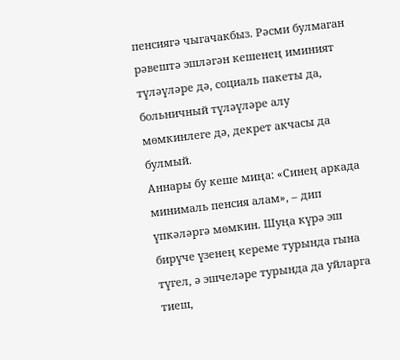пенсиягә чыгачакбыз. Рәсми булмаган рәвештә эшләгән кешенең иминият түләүләре дә, социаль пакеты да, больничный түләүләре алу мөмкинлеге дә, декрет акчасы да булмый.
Аннары бу кеше миңа: «Синең аркада минималь пенсия алам», – дип үпкәләргә мөмкин. Шуңа күрә эш бирүче үзенең кереме турында гына түгел, ә эшчеләре турында да уйларга тиеш,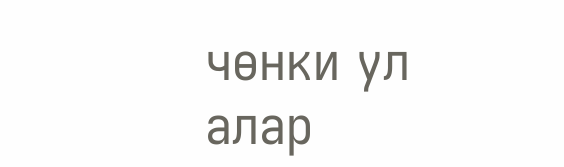чөнки ул алар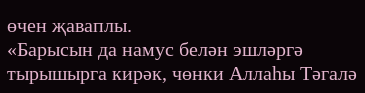өчен җаваплы.
«Барысын да намус белән эшләргә тырышырга кирәк, чөнки Аллаһы Тәгалә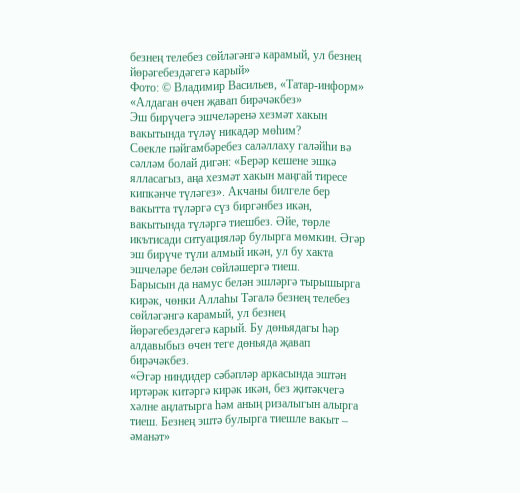безнең телебез сөйләгәнгә карамый, ул безнең йөрәгебездәгегә карый»
Фото: © Владимир Васильев, «Татар-информ»
«Алдаган өчен җавап бирәчәкбез»
Эш бирүчегә эшчеләренә хезмәт хакын вакытында түләү никадәр мөһим?
Сөекле пәйгамбәребез саләллаху галәйһи вә сәлләм болай дигән: «Берәр кешене эшкә ялласагыз, аңа хезмәт хакын маңгай тиресе кипкәнче түләгез». Акчаны билгеле бер вакытта түләргә сүз биргәнбез икән, вакытында түләргә тиешбез. Әйе, төрле икътисади ситуацияләр булырга мөмкин. Әгәр эш бирүче түли алмый икән, ул бу хакта эшчеләре белән сөйләшергә тиеш.
Барысын да намус белән эшләргә тырышырга кирәк, чөнки Аллаһы Тәгалә безнең телебез сөйләгәнгә карамый, ул безнең йөрәгебездәгегә карый. Бу дөньядагы һәр алдавыбыз өчен теге дөньяда җавап бирәчәкбез.
«Әгәр ниндидер сәбәпләр аркасында эштән иртәрәк китәргә кирәк икән, без җитәкчегә хәлне аңлатырга һәм аның ризалыгын алырга тиеш. Безнең эштә булырга тиешле вакыт – әманәт»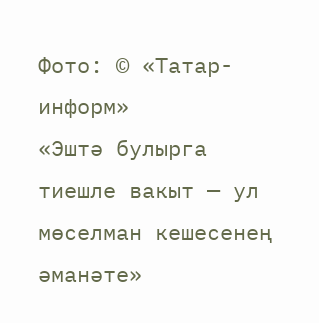Фото: © «Татар-информ»
«Эштә булырга тиешле вакыт — ул мөселман кешесенең әманәте»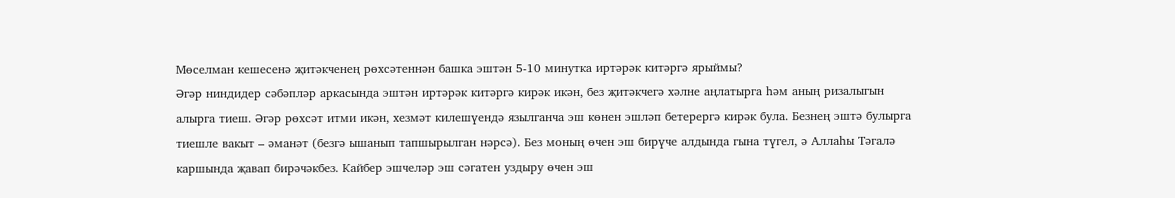Мөселман кешесенә җитәкченең рөхсәтеннән башка эштән 5-10 минутка иртәрәк китәргә ярыймы?
Әгәр ниндидер сәбәпләр аркасында эштән иртәрәк китәргә кирәк икән, без җитәкчегә хәлне аңлатырга һәм аның ризалыгын алырга тиеш. Әгәр рөхсәт итми икән, хезмәт килешүендә язылганча эш көнен эшләп бетерергә кирәк була. Безнең эштә булырга тиешле вакыт – әманәт (безгә ышанып тапшырылган нәрсә). Без моның өчен эш бирүче алдында гына түгел, ә Аллаһы Тәгалә каршында җавап бирәчәкбез. Кайбер эшчеләр эш сәгатен уздыру өчен эш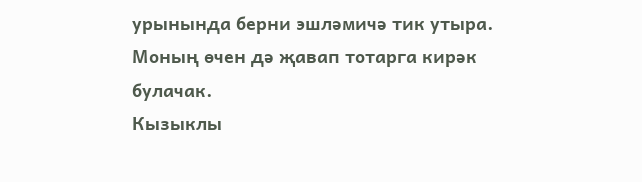урынында берни эшләмичә тик утыра. Моның өчен дә җавап тотарга кирәк булачак.
Кызыклы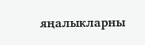яңалыкларны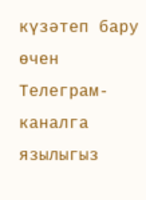күзәтеп бару өчен Телеграм-каналга язылыгыз